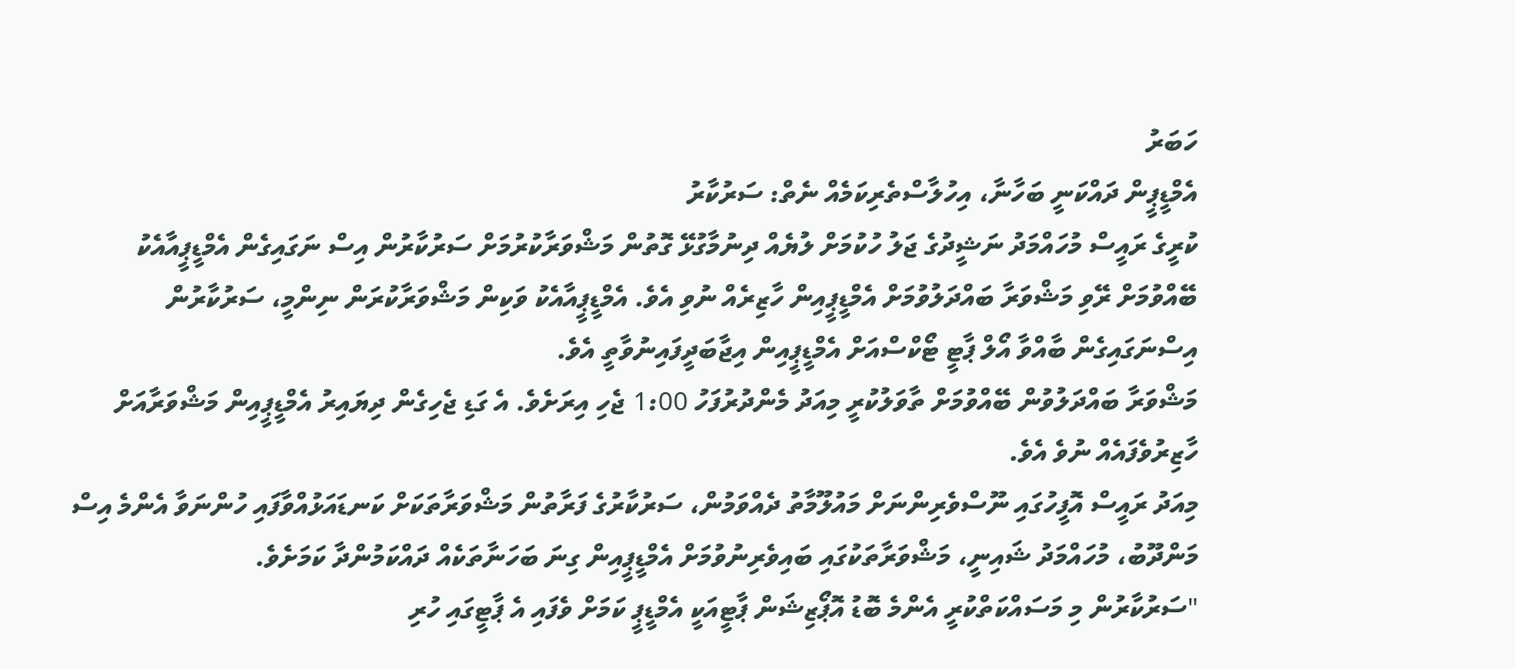ހަބަރު
އެމްޑީޕީން ދައްކަނީ ބަހާނާ، އިހުލާސްތެރިކަމެއް ނެތް: ސަރުކާރު
ކުރީގެ ރައީސް މުހައްމަދު ނަޝީދުގެ ޖަލު ހުކުމަށް ލުޔެއް ދިނުމާގުޅޭ ގޮތުން މަޝްވަރާކުރުމަށް ސަރުކާރުން އިސް ނަގައިގެން އެމްޑީޕީއާއެކު ބޭއްވުމަށް ރޭވި މަޝްވަރާ ބައްދަލުވުމަށް އެމްޑީޕީއިން ހާޒިރެއް ނުވި އެވެ. އެމްޑީޕީއާއެކު ވަކިން މަޝްވަރާކުރަން ނިންމީ، ސަރުކާރުން އިސްނަގައިގެން ބާއްވާ އޯލް ޕާޓީ ޓޯކްސްއަށް އެމްޑީޕީއިން އިޖާބަދީފައިނުވާތީ އެވެ.
މަޝްވަރާ ބައްދަލުވުން ބޭއްވުމަށް ތާވަލުކުރީ މިއަދު މެންދުރުފަހު 1:00 ޖެހި އިރަށެވެ. އެ ގަޑި ޖެހިގެން ދިޔައިރު އެމްޑީޕީއިން މަޝްވަރާއަށް ހާޒިރުވެފައެއް ނުވެ އެވެ.
މިއަދު ރައީސް އޮފީހުގައި ނޫސްވެރިންނަށް މައުލޫމާތު ދެއްވަމުން، ސަރުކާރުގެ ފަރާތުން މަޝްވަރާތަކަށް ކަނޑައަޅުއްވާފައި ހުންނަވާ އެންމެ އިސް މަންދޫބު، މުހައްމަދު ޝައިނީ، މަޝްވަރާތަކުގައި ބައިވެރިނުވުމަށް އެމްޑީޕީއިން ގިނަ ބަހަނާތަކެއް ދައްކަމުންދާ ކަމަށެވެ.
"ސަރުކާރުން މި މަސައްކަތްކުރީ އެންމެ ބޮޑު އޮޕޯޒިޝަން ޕާޓީއަކީ އެމްޑީޕީ ކަމަށް ވެފައި އެ ޕާޓީގައި ހުރި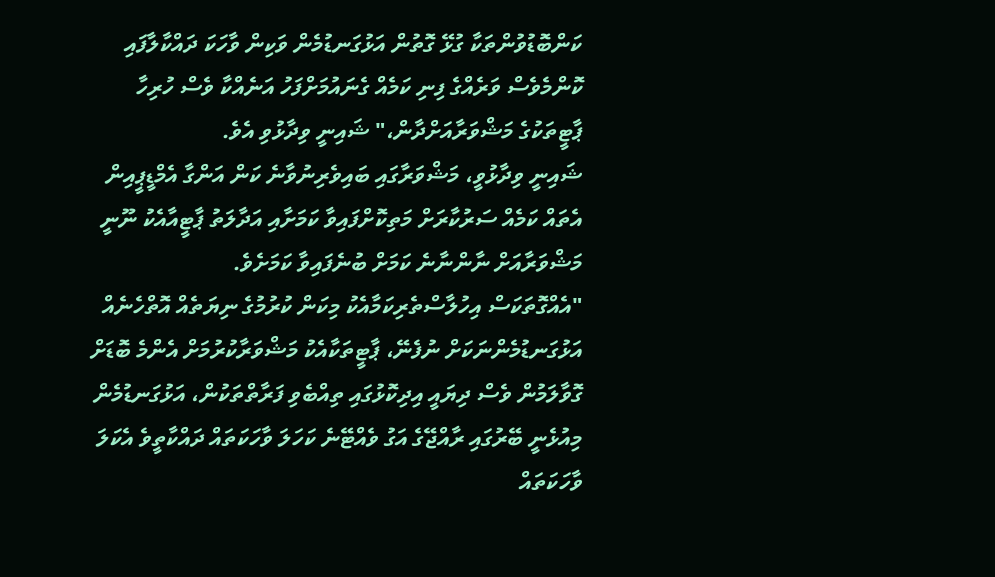ކަންބޮޑުވުންތަކާ ގުޅޭ ގޮތުން އަޅުގަނޑުމެން ވަކިން ވާހަކަ ދައްކާލާފައި ކޮންމެވެސް ވަރެއްގެ ފިނި ކަމެއް ގެނައުމަށްފަހު އަނެއްކާ ވެސް ހުރިހާ ޕާޓީތަކުގެ މަޝްވަރާއަށްދާން،" ޝައިނީ ވިދާޅުވި އެވެ.
ޝައިނީ ވިދާޅުވީ، މަޝްވަރާގައި ބައިވެރިނުވާނެ ކަން އަންގާ އެމްޑީޕީއިން އެތައް ކަމެއް ސަރުކާރަށް މަތިކޮށްފައިވާ ކަމަށާއި އަދާލަތު ޕާޓީއާއެކު ނޫނީ މަޝްވަރާއަށް ނާންނާނެ ކަމަށް ބުނެފައިވާ ކަމަށެވެ.
"އެއްގޮތަކަސް އިހުލާސްތެރިކަމާއެކު މިކަން ކުރުމުގެ ނިޔަތެއް އޮތްހެނެއް އަޅުގަނޑުމެންނަކަށް ނުފެނޭ، ޕާޓީތަކާއެކު މަޝްވަރާކުރުމަށް އެންމެ ބޮޑަށް ގޮވާލަމުން ވެސް ދިޔައީ އިދިކޮޅުގައި ތިއްބެވި ފަރާތްތަކުން، އަޅުގަނޑުމެން މިއުޅެނީ ބޭރުގައި ރާއްޖޭގެ އަގު ވެއްޓޭނެ ކަހަލަ ވާހަކަތައް ދައްކާތީވެ އެކަލަ ވާހަކަތައް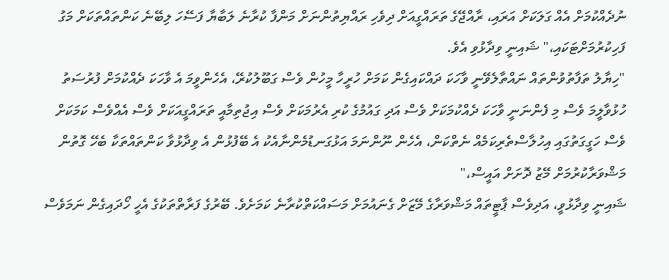ނުދެއްކުމަށް އެއް ގަލަކަށް އަރައި، ރާއްޖޭގެ ތަރައްގީއަށް ދިވެހި ރައްޔިތުންނަށް މަންފާ ކުރާނެ ލަބާޔާ ފަސޭހަ ލިބޭނެ ކަންތައްތަކަށް މަގު ފަހިކުރުމަށްޓަކައި،" ޝައިނީ ވިދާޅުވި އެވެ.
"ހިޔާލު ތަފާތުވުންތައް ނައްތާލެވޭނީ ވާހަކަ ދައްކައިގެން ކަމަށް ހުރީހާ މީހުން ވެސް ގަބޫލުކުރޭ، އެހެންވީމަ އެ ވާހަކަ ދެއްކުމަށް ފުރުސަތު ހުޅުވާލީމަ ވެސް މި ފެންނަނީ ވާހަކަ ދެއްކުމަކަށް ވެސް އަދި ގައުމުގެ ކުރި އެރުމަކަށް ވެސް އިޖުތިމާއީ ތަރައްގީއަކަށް ވެސް އެއްވެސް ކަމަކަށް ވެސް ހަގީގަތުގައި އިހުލާސްތެރިކަމެއް ނެތްކަން، އެހެން ނޫންނަމަ އަޅުގަނޑުމެންނާއެކު އެ ބޭފުޅުން އެ ވިދާޅުވާ ކަންތައްތަކާ ބެހޭ ގޮތުން މަޝްވަރާކުރުމަށް މޭޒު ދޮށަށް އައީސް،"
ޝައިނީ ވިދާޅުވީ، އަދިވެސް ޕާޓީތައް މަޝްވަރާގެ މޭޒަށް ގެނައުމަށް މަސައްކަތްކުރާނެ ކަމަށެވެ. ބޭރުގެ ފަރާތްތަކުގެ އެހީ ހޯދައިގެން ނަމަވެސް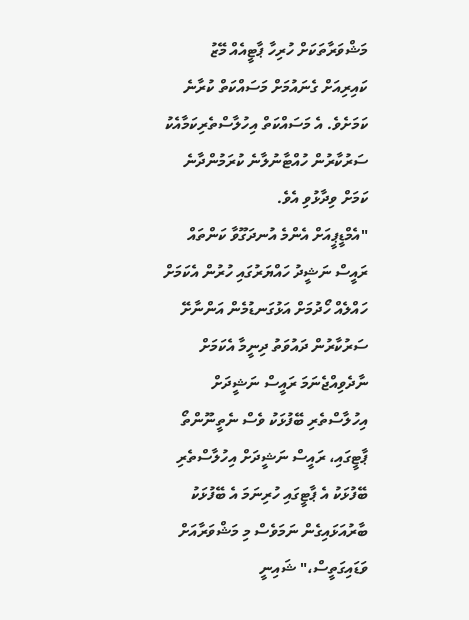މަޝްވަރާތަކަށް ހުރިހާ ޕާޓީއެއް މޭޒު ކައިރިއަށް ގެނައުމަށް މަސައްކަތް ކުރާނެ ކަމަށެވެ. އެ މަސައްކަތް އިހުލާސްތެރިކަމާއެކު ސަރުކާރުން ހުއްޓާނުލާނެ ކުރަމުންދާނެ ކަމަށް ވިދާޅުވި އެވެ.
"އެމްޑީޕީއަށް އެންމެ އުނދަގޫވާ ކަންތައް ރައީސް ނަޝީދު ހައްޔަރުގައި ހުރުން އެކަމަށް ހައްލެއް ހޯދުމަށް އަޅުގަނޑުމެން އަންނާށޭ ސަރުކާރުން ދައުވަތު ދިނީމާ އެކަމަށް ނާދެވިއްޖެނަމަ ރައީސް ނަޝީދަށް އިހުލާސްތެރި ބޭފުޅަކު ވެސް ނެތީނޫންތޯ ޕާޓީގައި، ރައީސް ނަޝީދަށް އިހުލާސްތެރި ބޭފުޅަކު އެ ޕާޓީގައި ހުރިނަމަ އެ ބޭފުޅަކު ބާރުއަޅައިގެން ނަމަވެސް މި މަޝްވަރާއަށް ވަޑައިގަތީސް،" ޝައިނީ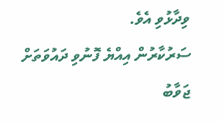ވިދާޅުވި އެވެ.
ސަރުކާރުން އިއްޔެ ފޮނުވި ދައުވަތަށް ޖަވާބު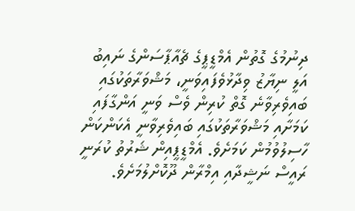ދިނުމުގެ ގޮތުން އެމްޑީޕީގެ ޗެއާޕާސަންގެ ނައިބު އަލީ ނިޔާޒު ވިދާޅުވެފައިވަނީ، މަޝްވަރާތަކުގައި ބައިވެރިވާނެ ގޮތް ކުރިން ވެސް ވަނީ އަންގާފައި ކަމަށާއި މަޝްވަރާތަކުގައި ބައިވެރިވާނީ އެކަންކަން ހާސިލުވުމުން ކަމަށެވެ. އެމްޑީޕީއިން ޝަރުތު ކުރަނީ ރައީސް ނަޝީދާއި އިމްރާން ދޫކޮށްލުމަށެވެ.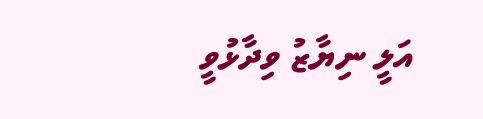އަލީ ނިޔާޒު ވިދާޅުވީ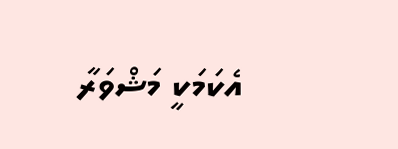އެކަމަކީ މަޝްވަރާ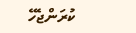ކުރަންޖެހޭ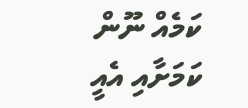ކަމެއް ނޫން ކަމަށާއި އެއީ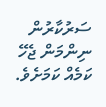ސަރުކާރުން ނިންމަން ޖެހޭ ކަމެއް ކަމަށެވެ.